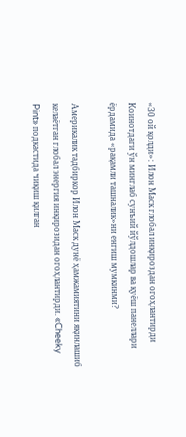«30 ой қолди»: Илон Маск глобал инқироздан огоҳлантирди
Коинотдаги ўн минглаб сунъий йўлдошлар ва қуёш панеллари ёрдамида «рақамли ташналик»ни енгиш мумкинми?

Америкалик тадбиркор Илон Маск дунё ҳамжамиятини яқинлашиб келаётган глобал энергия инқирозидан огоҳлантирди. «Cheeky Pint» подкастида чиқиш қилган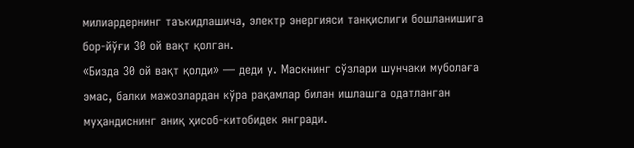милиардернинг таъкидлашича, электр энергияси танқислиги бошланишига бор-йўғи 30 ой вақт қолган.
«Бизда 30 ой вақт қолди» — деди у. Маскнинг сўзлари шунчаки муболаға эмас, балки мажозлардан кўра рақамлар билан ишлашга одатланган муҳандиснинг аниқ ҳисоб-китобидек янгради.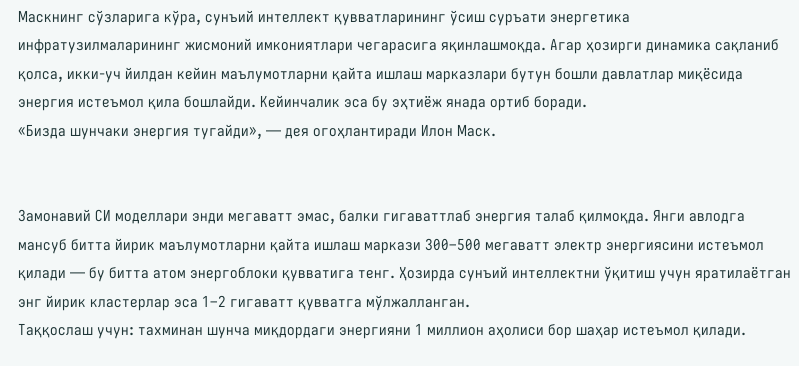Маскнинг сўзларига кўра, сунъий интеллект қувватларининг ўсиш суръати энергетика инфратузилмаларининг жисмоний имкониятлари чегарасига яқинлашмоқда. Агар ҳозирги динамика сақланиб қолса, икки-уч йилдан кейин маълумотларни қайта ишлаш марказлари бутун бошли давлатлар миқёсида энергия истеъмол қила бошлайди. Кейинчалик эса бу эҳтиёж янада ортиб боради.
«Бизда шунчаки энергия тугайди», — дея огоҳлантиради Илон Маск.


Замонавий СИ моделлари энди мегаватт эмас, балки гигаваттлаб энергия талаб қилмоқда. Янги авлодга мансуб битта йирик маълумотларни қайта ишлаш маркази 300–500 мегаватт электр энергиясини истеъмол қилади — бу битта атом энергоблоки қувватига тенг. Ҳозирда сунъий интеллектни ўқитиш учун яратилаётган энг йирик кластерлар эса 1–2 гигаватт қувватга мўлжалланган.
Таққослаш учун: тахминан шунча миқдордаги энергияни 1 миллион аҳолиси бор шаҳар истеъмол қилади.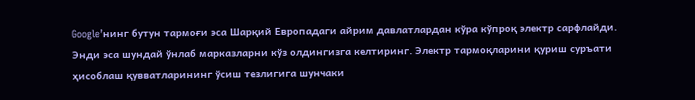Google’нинг бутун тармоғи эса Шарқий Европадаги айрим давлатлардан кўра кўпроқ электр сарфлайди.
Энди эса шундай ўнлаб марказларни кўз олдингизга келтиринг. Электр тармоқларини қуриш суръати ҳисоблаш қувватларининг ўсиш тезлигига шунчаки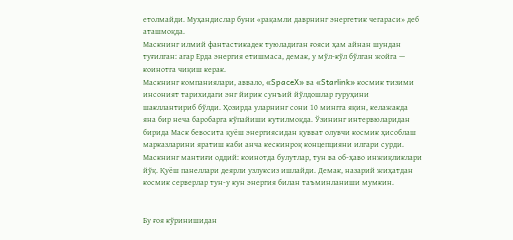етолмайди. Муҳандислар буни «рақамли даврнинг энергетик чегараси» деб аташмоқда.
Маскнинг илмий фантастикадек туюладиган ғояси ҳам айнан шундан туғилган: агар Ерда энергия етишмаса, демак, у мўл-кўл бўлган жойга — коинотга чиқиш керак.
Маскнинг компаниялари, аввало, «SpaceX» ва «Starlink» космик тизими инсоният тарихидаги энг йирик сунъий йўлдошлар гуруҳини шакллантириб бўлди. Ҳозирда уларнинг сони 10 мингга яқин, келажакда яна бир неча баробарга кўпайиши кутилмоқда. Ўзининг интервюларидан бирида Маск бевосита қуёш энергиясидан қувват олувчи космик ҳисоблаш марказларини яратиш каби анча кескинроқ концепцияни илгари сурди.
Маскнинг мантиғи оддий: коинотда булутлар, тун ва об-ҳаво инжиқликлари йўқ. Қуёш панеллари деярли узлуксиз ишлайди. Демак, назарий жиҳатдан космик серверлар тун-у кун энергия билан таъминланиши мумкин.


Бу ғоя кўринишидан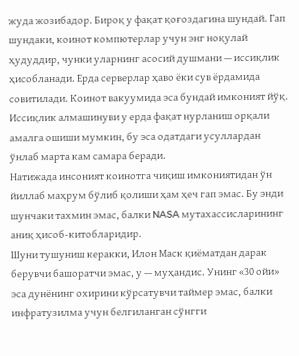жуда жозибадор. Бироқ у фақат қоғоздагина шундай. Гап шундаки, коинот компютерлар учун энг ноқулай ҳудуддир, чунки уларнинг асосий душмани — иссиқлик ҳисобланади. Ерда серверлар ҳаво ёки сув ёрдамида совитилади. Коинот вакуумида эса бундай имконият йўқ. Иссиқлик алмашинуви у ерда фақат нурланиш орқали амалга ошиши мумкин, бу эса одатдаги усуллардан ўнлаб марта кам самара беради.
Натижада инсоният коинотга чиқиш имкониятидан ўн йиллаб маҳрум бўлиб қолиши ҳам ҳеч гап эмас. Бу энди шунчаки тахмин эмас, балки NASA мутахассисларининг аниқ ҳисоб-китобларидир.
Шуни тушуниш керакки, Илон Маск қиёматдан дарак берувчи башоратчи эмас, у — муҳандис. Унинг «30 ойи» эса дунёнинг охирини кўрсатувчи таймер эмас, балки инфратузилма учун белгиланган сўнгги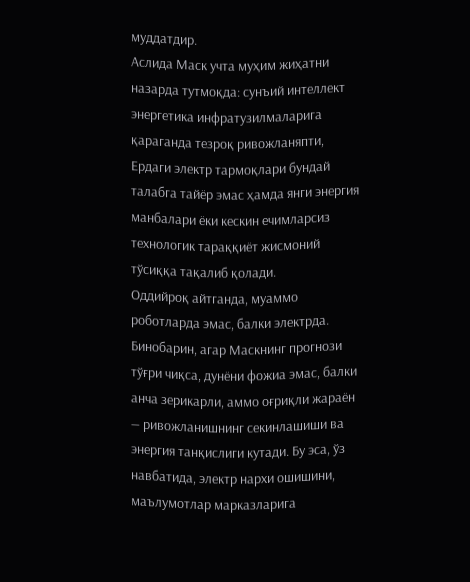муддатдир.
Аслида Маск учта муҳим жиҳатни назарда тутмоқда: сунъий интеллект энергетика инфратузилмаларига қараганда тезроқ ривожланяпти, Ердаги электр тармоқлари бундай талабга тайёр эмас ҳамда янги энергия манбалари ёки кескин ечимларсиз технологик тараққиёт жисмоний тўсиққа тақалиб қолади.
Оддийроқ айтганда, муаммо роботларда эмас, балки электрда. Бинобарин, агар Маскнинг прогнози тўғри чиқса, дунёни фожиа эмас, балки анча зерикарли, аммо оғриқли жараён — ривожланишнинг секинлашиши ва энергия танқислиги кутади. Бу эса, ўз навбатида, электр нархи ошишини, маълумотлар марказларига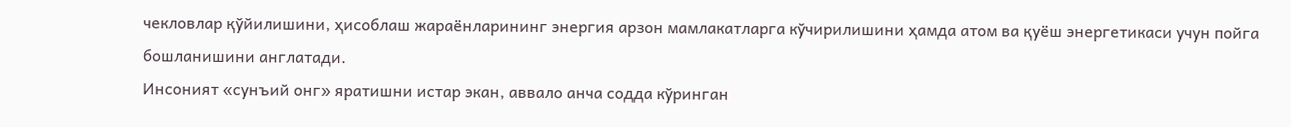чекловлар қўйилишини, ҳисоблаш жараёнларининг энергия арзон мамлакатларга кўчирилишини ҳамда атом ва қуёш энергетикаси учун пойга бошланишини англатади.
Инсоният «сунъий онг» яратишни истар экан, аввало анча содда кўринган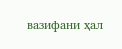вазифани ҳал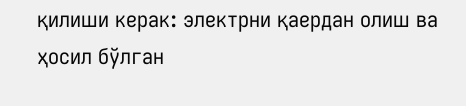қилиши керак: электрни қаердан олиш ва ҳосил бўлган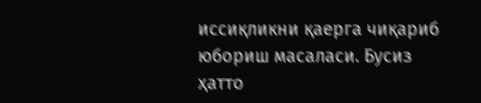иссиқликни қаерга чиқариб юбориш масаласи. Бусиз ҳатто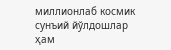миллионлаб космик сунъий йўлдошлар ҳам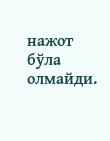нажот бўла олмайди.